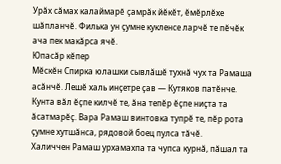Урăх сăмах калаймарĕ çамрăк йĕкĕт, ĕмĕрлĕхе шăпланчĕ. Филька ун çумне кукленсе ларчĕ те пĕчĕк ача пек макăрса ячĕ.
Юпасăр кĕпер
Мĕскĕн Спирка юлашки сывлăшĕ тухнă чух та Рамаша асăнчĕ. Лешĕ халь инçетре çав — Кутяков патĕнче. Кунта вăл ĕçпе килчĕ те, ăна тепĕр ĕçпе ниçта та ăсатмарĕç. Вара Рамаш винтовка тупрĕ те, пĕр рота çумне хутшăнса, рядовой боец пулса тăчĕ.
Халиччен Рамаш урхамахпа та чупса курнă, пăшал та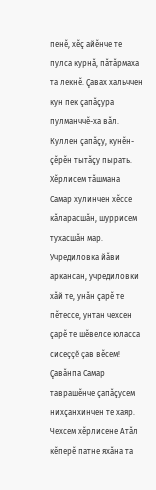пенĕ, хĕç айĕнче те пулса курнă, пăтăрмаха та лекнĕ. Çавах хальччен кун пек çапăçура пулманччĕ-ха вăл. Куллен çапăçу, кунĕн-çĕрĕн тытăçу пырать. Хĕрлисем тăшмана Самар хулинчен хĕссе кăларасшăн, шуррисем тухасшăн мар. Учредиловка йăви аркансан, учредиловки хăй те, унăн çарĕ те пĕтессе, унтан чехсен çарĕ те шĕвелсе юласса сисеççĕ çав вĕсем! Çавăнпа Самар таврашĕнче çапăçусем нихçанхинчен те хаяр.
Чехсем хĕрлисене Атăл кĕперĕ патне яхăна та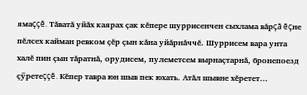ямаççĕ. Тăватă уйăх каярах çак кĕпере шуррисенчен сыхлама вăрçă ĕçне пĕлсех кайман ревком çĕр çын кăна уйăрнăччĕ. Шуррисем вара унта халĕ пин çын тăратнă, орудисем, пулеметсем вырнаçтарнă, бронепоезд çӳретеççĕ. Кĕпер тавра юн шыв пек юхать. Атăл шывне хĕретет…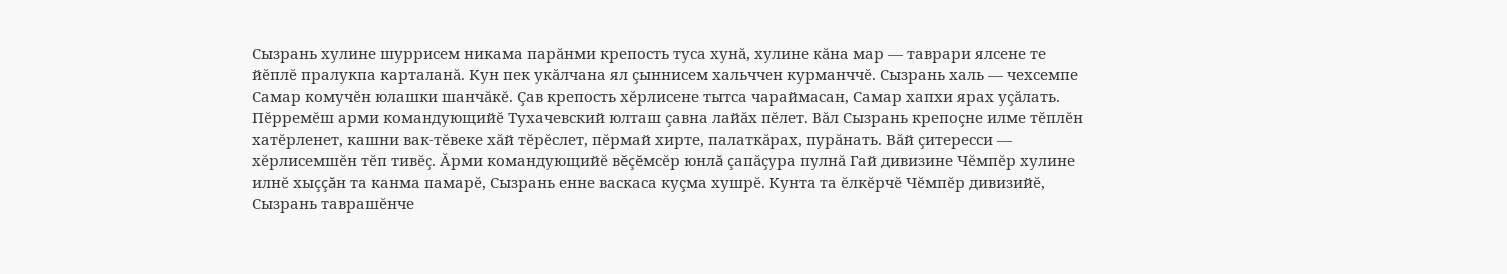Сызрань хулине шуррисем никама парăнми крепость туса хунă, хулине кăна мар — таврари ялсене те йĕплĕ пралукпа карталанă. Кун пек укăлчана ял çыннисем хальччен курманччĕ. Сызрань халь — чехсемпе Самар комучĕн юлашки шанчăкĕ. Çав крепость хĕрлисене тытса чараймасан, Самар хапхи ярах уçăлать.
Пĕрремĕш арми командующийĕ Тухачевский юлташ çавна лайăх пĕлет. Вăл Сызрань крепоçне илме тĕплĕн хатĕрленет, кашни вак-тĕвеке хăй тĕрĕслет, пĕрмай хирте, палаткăрах, пурăнать. Вăй çитересси — хĕрлисемшĕн тĕп тивĕç. Ăрми командующийĕ вĕçĕмсĕр юнлă çапăçура пулнă Гай дивизине Чĕмпĕр хулине илнĕ хыççăн та канма памарĕ, Сызрань енне васкаса куçма хушрĕ. Кунта та ĕлкĕрчĕ Чĕмпĕр дивизийĕ, Сызрань таврашĕнче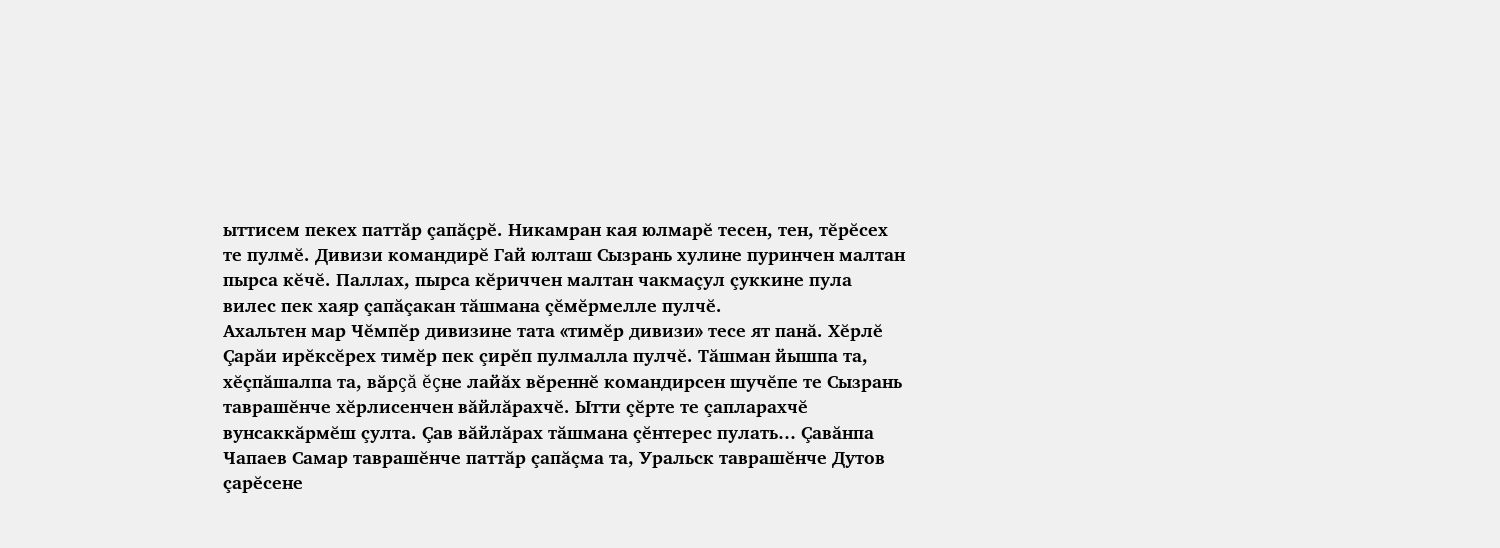ыттисем пекех паттăр çапăçрĕ. Никамран кая юлмарĕ тесен, тен, тĕрĕсех те пулмĕ. Дивизи командирĕ Гай юлташ Сызрань хулине пуринчен малтан пырса кĕчĕ. Паллах, пырса кĕриччен малтан чакмаçул çуккине пула вилес пек хаяр çапăçакан тăшмана çĕмĕрмелле пулчĕ.
Ахальтен мар Чĕмпĕр дивизине тата «тимĕр дивизи» тесе ят панă. Хĕрлĕ Çарăи ирĕксĕрех тимĕр пек çирĕп пулмалла пулчĕ. Тăшман йышпа та, хĕçпăшалпа та, вăрçă ĕçне лайăх вĕреннĕ командирсен шучĕпе те Сызрань таврашĕнче хĕрлисенчен вăйлăрахчĕ. Ытти çĕрте те çапларахчĕ вунсаккăрмĕш çулта. Çав вăйлăрах тăшмана çĕнтерес пулать… Çавăнпа Чапаев Самар таврашĕнче паттăр çапăçма та, Уральск таврашĕнче Дутов çарĕсене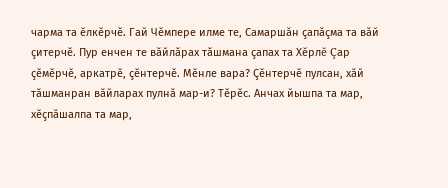чарма та ĕлкĕрчĕ. Гай Чĕмпере илме те, Самаршăн çапăçма та вăй çитерчĕ. Пур енчен те вăйлăрах тăшмана çапах та Хĕрлĕ Çар çĕмĕрчĕ, аркатрĕ, çĕнтерчĕ. Мĕнле вара? Çĕнтерчĕ пулсан, хăй тăшманран вăйларах пулнă мар-и? Тĕрĕс. Анчах йышпа та мар, хĕçпăшалпа та мар,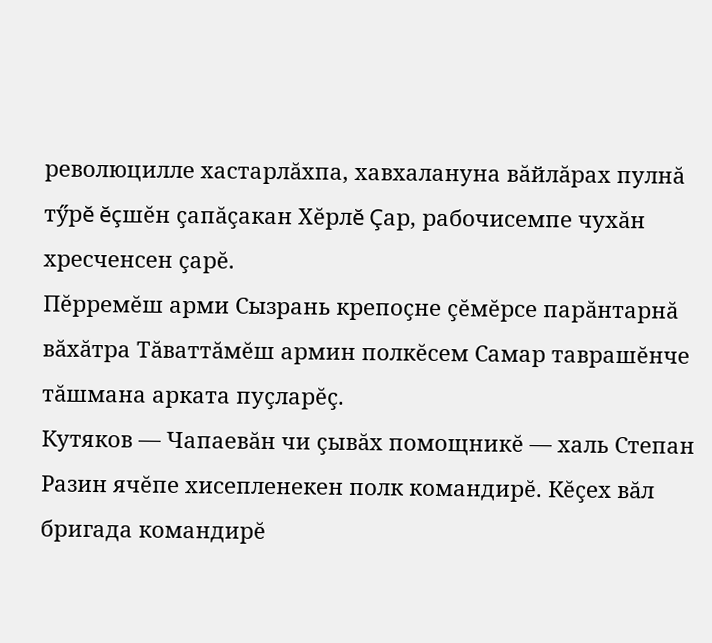революцилле хастарлăхпа, хавхалануна вăйлăрах пулнă тӳрĕ ĕçшĕн çапăçакан Хĕрлĕ Çар, рабочисемпе чухăн хресченсен çарĕ.
Пĕрремĕш арми Сызрань крепоçне çĕмĕрсе парăнтарнă вăхăтра Тăваттăмĕш армин полкĕсем Самар таврашĕнче тăшмана арката пуçларĕç.
Кутяков — Чапаевăн чи çывăх помощникĕ — халь Степан Разин ячĕпе хисепленекен полк командирĕ. Кĕçех вăл бригада командирĕ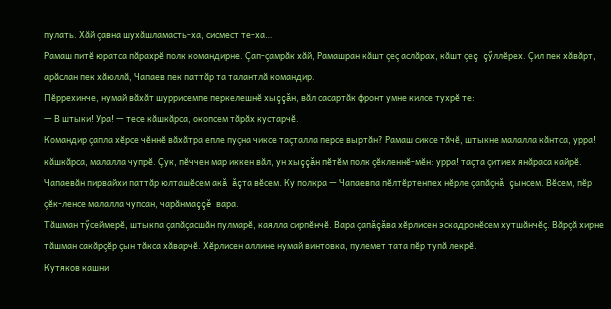пулать. Хăй çавна шухăшламасть-ха, сисмест те-ха…
Рамаш питĕ юратса пăрахрĕ полк командирне. Çап-çамрăк хăй, Рамашран кăшт çеç аслăрах, кăшт çеç çӳллĕрех. Çил пек хăвăрт, арăслан пек хăюллă, Чапаев пек паттăр та талантлă командир.
Пĕррехинче, нумай вăхăт шуррисемпе перкелешнĕ хыççăн, вăл сасартăк фронт умне килсе тухрĕ те:
— В штыки! Ура! — тесе кăшкăрса, окопсем тăрăх кустарчĕ.
Командир çапла хĕрсе чĕннĕ вăхăтра епле пуçна чиксе таçталла персе выртăн? Рамаш сиксе тăчĕ, штыкне малалла кăнтса, урра! кăшкăрса, малалла чупрĕ. Çук, пĕччен мар иккен вăл, ун хыççăн пĕтĕм полк çĕкленнĕ-мĕн: урра! таçта çитиех янăраса кайрĕ. Чапаевăн пирвайхи паттăр юлташĕсем акă ăçта вĕсем. Ку полкра — Чапаевпа пĕлтĕртенпех нĕрле çапăçнă çынсем. Вĕсем, пĕр çĕк-ленсе малалла чупсан, чарăнмаççĕ вара.
Тăшман тӳсеймерĕ, штыкпа çапăçасшăн пулмарĕ, каялла сирпĕнчĕ. Вара çапăçăва хĕрлисен эскадронĕсем хутшăнчĕç. Вăрçă хирне тăшман сакăрçĕр çын тăкса хăварчĕ. Хĕрлисен аллине нумай винтовка, пулемет тата пĕр тупă лекрĕ.
Кутяков кашни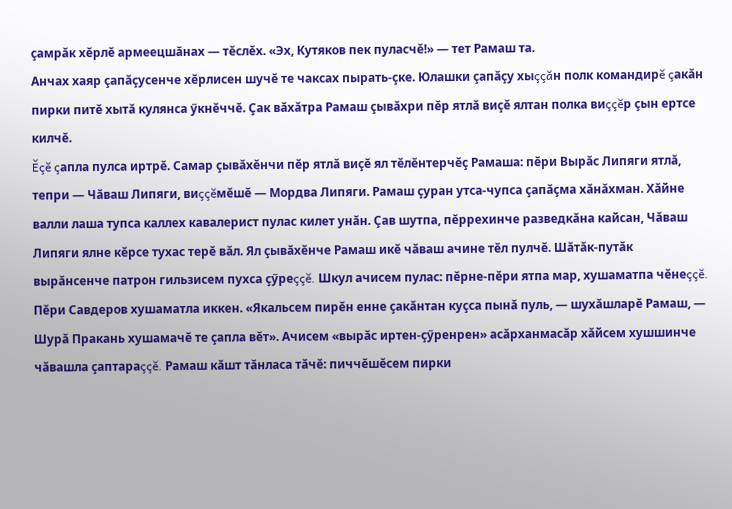çамрăк хĕрлĕ армеецшăнах — тĕслĕх. «Эх, Кутяков пек пуласчĕ!» — тет Рамаш та.
Анчах хаяр çапăçусенче хĕрлисен шучĕ те чаксах пырать-çке. Юлашки çапăçу хыççăн полк командирĕ çакăн пирки питĕ хытă кулянса ӳкнĕччĕ. Çак вăхăтра Рамаш çывăхри пĕр ятлă виçĕ ялтан полка виççĕр çын ертсе килчĕ.
Ĕçĕ çапла пулса иртрĕ. Самар çывăхĕнчи пĕр ятлă виçĕ ял тĕлĕнтерчĕç Рамаша: пĕри Вырăс Липяги ятлă, тепри — Чăваш Липяги, виççĕмĕшĕ — Мордва Липяги. Рамаш çуран утса-чупса çапăçма хăнăхман. Хăйне валли лаша тупса каллех кавалерист пулас килет унăн. Çав шутпа, пĕррехинче разведкăна кайсан, Чăваш Липяги ялне кĕрсе тухас терĕ вăл. Ял çывăхĕнче Рамаш икĕ чăваш ачине тĕл пулчĕ. Шăтăк-путăк вырăнсенче патрон гильзисем пухса çӳреççĕ. Шкул ачисем пулас: пĕрне-пĕри ятпа мар, хушаматпа чĕнеççĕ. Пĕри Савдеров хушаматла иккен. «Якальсем пирĕн енне çакăнтан куçса пынă пуль, — шухăшларĕ Рамаш, — Шурă Пракань хушамачĕ те çапла вĕт». Ачисем «вырăс иртен-çӳренрен» асăрханмасăр хăйсем хушшинче чăвашла çаптараççĕ. Рамаш кăшт тăнласа тăчĕ: пиччĕшĕсем пирки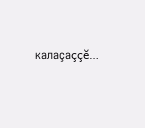калаçаççĕ…